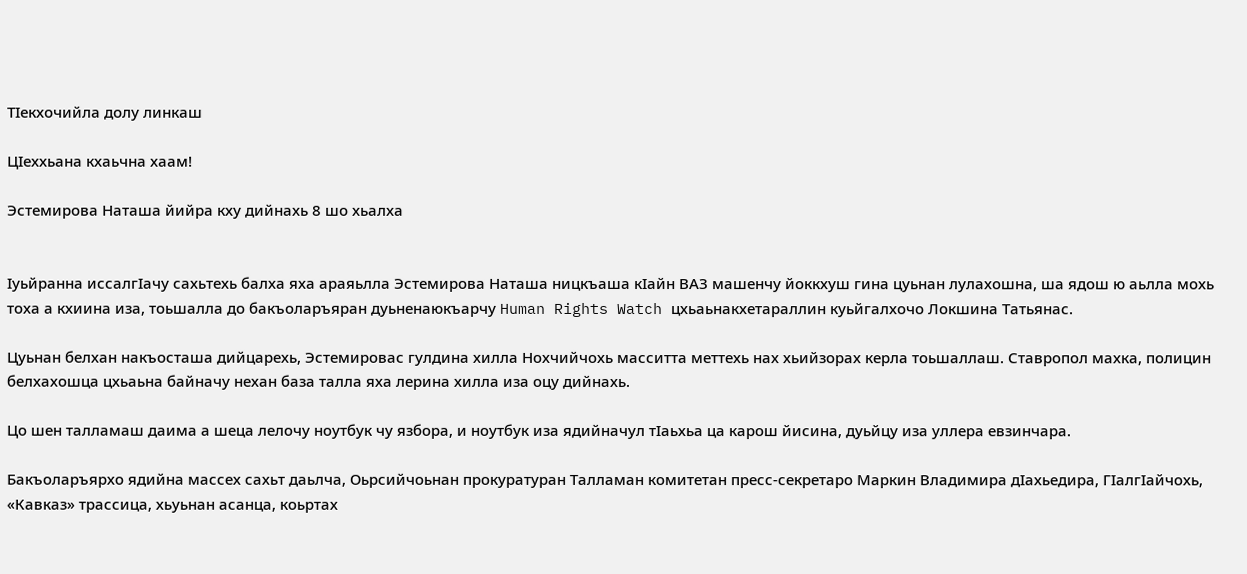ТIекхочийла долу линкаш

ЦIеххьана кхаьчна хаам!

Эстемирова Наташа йийра кху дийнахь 8 шо хьалха


Iуьйранна иссалгIачу сахьтехь балха яха араяьлла Эстемирова Наташа ницкъаша кIайн ВАЗ машенчу йоккхуш гина цуьнан лулахошна, ша ядош ю аьлла мохь тоха а кхиина иза, тоьшалла до бакъоларъяран дуьненаюкъарчу Human Rights Watch цхьаьнакхетараллин куьйгалхочо Локшина Татьянас.

Цуьнан белхан накъосташа дийцарехь, Эстемировас гулдина хилла Нохчийчохь масситта меттехь нах хьийзорах керла тоьшаллаш. Ставропол махка, полицин белхахошца цхьаьна байначу нехан база талла яха лерина хилла иза оцу дийнахь.

Цо шен талламаш даима а шеца лелочу ноутбук чу язбора, и ноутбук иза ядийначул тIаьхьа ца карош йисина, дуьйцу иза уллера евзинчара.

Бакъоларъярхо ядийна массех сахьт даьлча, Оьрсийчоьнан прокуратуран Талламан комитетан пресс-секретаро Маркин Владимира дIахьедира, ГIалгIайчохь, «Кавказ» трассица, хьуьнан асанца, коьртах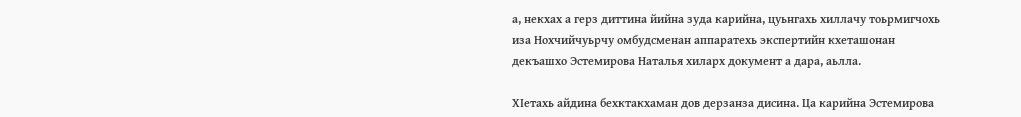а, некхах а герз диттина йийна зуда карийна, цуьнгахь хиллачу тоьрмигчохь иза Нохчийчуьрчу омбудсменан аппаратехь экспертийн кхеташонан декъашхо Эстемирова Наталья хиларх документ а дара, аьлла.

ХIетахь айдина бехктакхаман дов дерзанза дисина. Ца карийна Эстемирова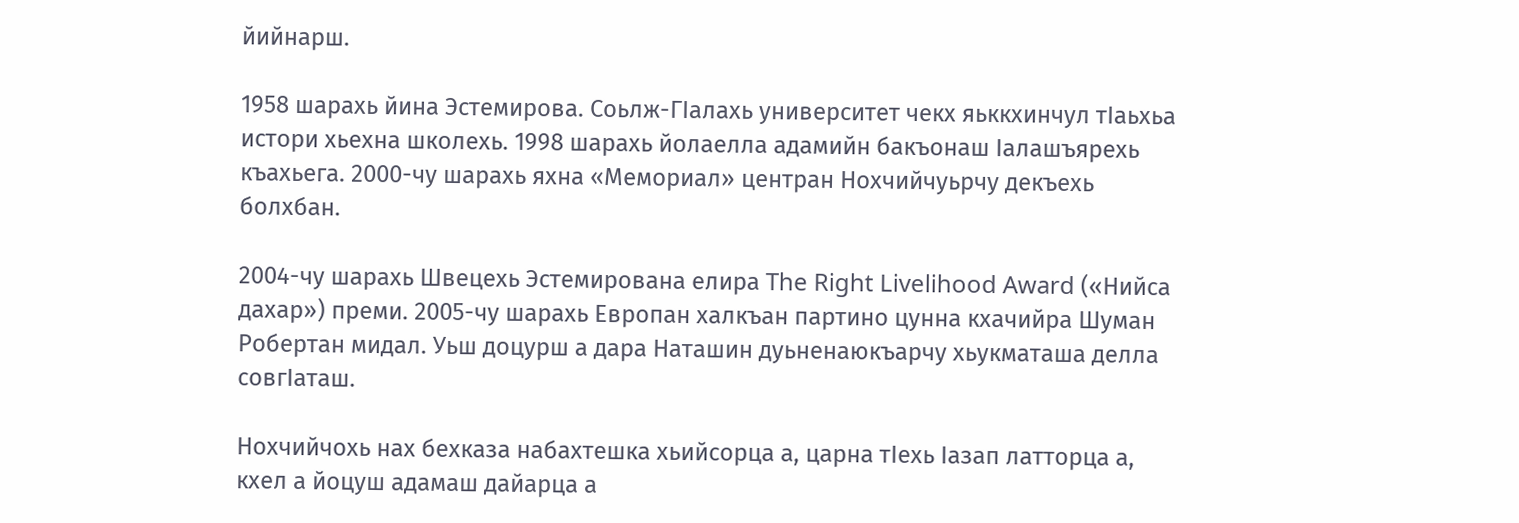йийнарш.

1958 шарахь йина Эстемирова. Соьлж-ГIалахь университет чекх яьккхинчул тIаьхьа истори хьехна школехь. 1998 шарахь йолаелла адамийн бакъонаш Iалашъярехь къахьега. 2000-чу шарахь яхна «Мемориал» центран Нохчийчуьрчу декъехь болхбан.

2004-чу шарахь Швецехь Эстемирована елира The Right Livelihood Award («Нийса дахар») преми. 2005-чу шарахь Европан халкъан партино цунна кхачийра Шуман Робертан мидал. Уьш доцурш а дара Наташин дуьненаюкъарчу хьукматаша делла совгIаташ.

Нохчийчохь нах бехказа набахтешка хьийсорца а, царна тIехь Iазап латторца а, кхел а йоцуш адамаш дайарца а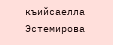къийсаелла Эстемирова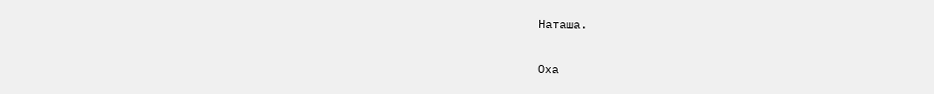Наташа.

Оха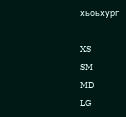хьоьхург

XS
SM
MD
LG